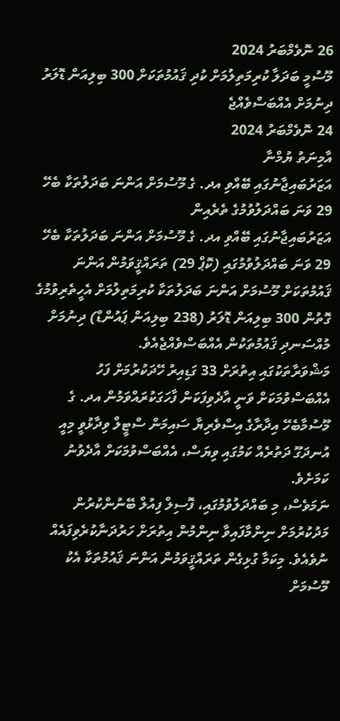26 ނޮވެމްބަރު 2024
މޫސުމީ ބަދަލާ ކުރިމަތިލުމަށް ކުދި ޤައުމުތަކަށް 300 ބިލިއަން ޑޮލަރު ދިނުމަށް އެއްބަސްވެއްޖެ
24 ނޮވެމްބަރު 2024
އާމިނަތު ޔުމްނާ
އަޒަރުބައިޖާނުގައި ބޭއްވި އދ. ގެ މޫސުމަށް އަންނަ ބަދަލުތަކާ ބެހޭ 29 ވަނަ ބައްދަލުވުމުގެ ތެރެއިން
އަޒަރުބައިޖާނުގައި ބޭއްވި އދ. ގެ މޫސުމަށް އަންނަ ބަދަލުތަކާ ބެހޭ 29 ވަނަ ބައްދަލުވުމުގައި (ކޮޕް 29) ތަރައްޤީވަމުން އަންނަ ޤައުމުތަކަށް މޫސުމަށް އަންނަ ބަދަލުތަކާ ކުރިމަތިލުމަށް އެހީތެރިވުމުގެ ގޮތުން 300 ބިލިއަން ޑޮލަރު (238 ބިލިއަން ޕައުންޑް) ދިނުމަށް މުއްސަނދި ޤައުމުތަކުން އެއްބަސްވެއްޖެއެވެ.
މަޝްވަރާތަކުގައި އިތުރަށް 33 ގަޑިއިރު ހޭދަކުރުމަށް ފަހު އެއްބަސްވުމަކަށް ވަނީ އާދެވިފަކަން ފާހަގަކުރައްވަމުން އދ. ގެ މޫސުމާބެހޭ އިދާރާގެ އިސްވެރިޔާ ސައިމަން ސްޓީލް ވިދާޅުވީ މިއީ އުނދަގޫ ދަތުރެއް ކަމުގައި ވިޔަސް، އެއްބަސްވުމަކަށް އާދެވުނު ކަމަށެވެ.
ނަމަވެސް، މި ބައްދަލުވުމުގައި، ފޮސިލް ފިއުލް ބޭނުންކުރުން މަދުކުރުމަށް ނިންމާފައިވާ ނިންމުން އިތުރަށް ހަރުދަނާކުރެވިފައެއް ނުވެއެވެ. މިކަމާ ގުޅިގެން ތަރައްޤީވަމުން އަންނަ ޤައުމުތަކާ އެކު މޫސުމަށް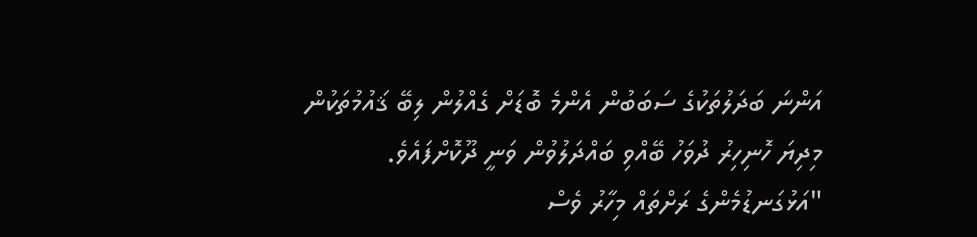އަންނަ ބަދަލުތަކުގެ ސަބަބުން އެންމެ ބޮޑަށް ގެއްލުން ލިބޭ ޤައުމުތަކުން މިދިޔަ ހޮނިހިރު ދުވަހު ބޭއްވި ބައްދަލުވުން ވަނީ ދޫކޮށްފައެވެ.
"އަޅުގަނޑުމެންގެ ރަށްތައް މިހާރު ވެސް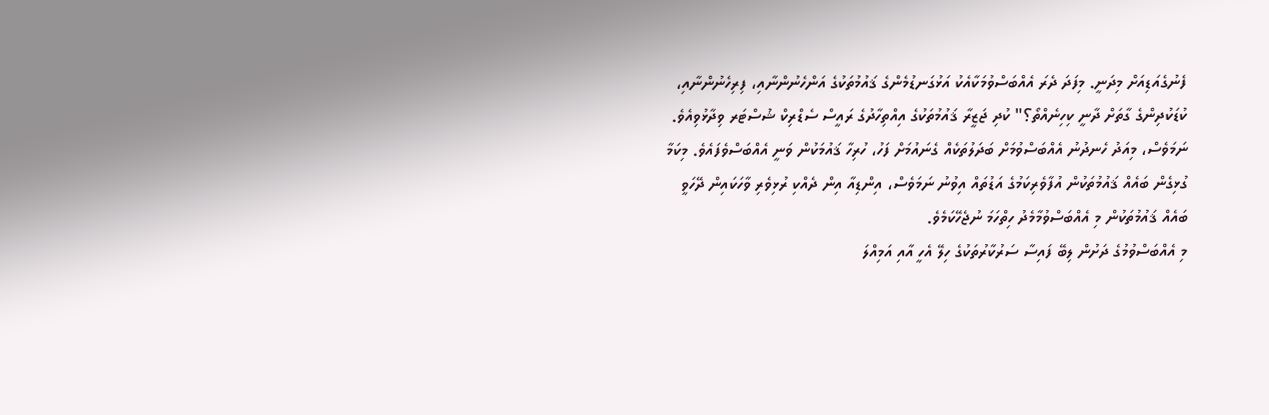ފެނުގެއަޑިއަށް މިދަނީ. މިފަދަ ދެރަ އެއްބަސްވުމަކާއެކު އަޅުގަނޑުމެންގެ ޤައުމުތަކުގެ އަންހެނުންނާއި، ފިރިހެނުންނާއި، ކުޑަކުދިންގެ ގާތަށް ދާނީ ކިހިނެއްތޯ؟" ކުދި ޖަޒީރާ ޤައުމުތަކުގެ އިއްތިހާދުގެ ރައީސް ސެޑްރިކް ޝުސްޓަރ ވިދާޅުވިއެވެ.
ނަމަވެސް، މިއަދު ހެނދުނު އެއްބަސްވުމަށް ބަދަލުތަކެއް ގެނައުމަށް ފަހު، ހުރިހާ ޤައުމަކުން ވަނީ އެއްބަސްވެފައެވެ. މިކަމާ ގުޅިގެން ބައެއް ޤައުމުތަކުން އުފާވެރިކަމުގެ އަޑުތައް އިވުނު ނަމަވެސް، އިންޑިއާ އިން ދެއްކި ރުޅިވެރި ވާހަކައިން ދޭހަވީ ބައެއް ޤައުމުތަކުން މި އެއްބަސްވުމާމެދު ހިތްހަމަ ނުޖެހޭކަމެވެ.
މި އެއްބަސްވުމުގެ ދަށުން ލިބޭ ފައިސާ ސަރުކާރުތަކުގެ ހިލޭ އެހީ އާއި އަމިއްލަ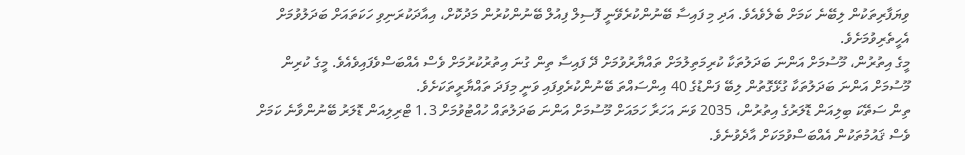ވިޔަފާރިތަކުން ލިބޭނެ ކަމަށް ބެލެވެއެވެ. އަދި މި ފައިސާ ބޭނުންކުރެވޭނީ ފޮސިލް ފިއުލް ބޭނުންކުރުން މަދުކޮށް، އިއާދަކުރަނިވި ހަކަތައަށް ބަދަލުވުމަށް އެހީތެރިވުމަށެވެ.
މީގެ އިތުރުން، މޫސުމަށް އަންނަ ބަދަލުތަކާ ކުރިމަތިލުމަށް ތައްޔާރުވުމަށް ދޭ ފައިސާ ތިން ގުނަ އިތުރުކުރުމަށް ވެސް އެއްބަސްވެފައިވެއެވެ. މީގެ ކުރިން މޫސުމަށް އަންނަ ބަދަލުތަކާ ގުޅޭގޮތުން ލިބޭ ފަންޑުގެ 40 އިންސައްތަ ބޭނުންކުރެވިފައި ވަނީ މިފަދަ ތައްޔާރީތަކަށެވެ.
ތިން ސަތޭކަ ބިލިއަން ޑޮލަރުގެ އިތުރުން، 2035 ވަނަ އަހަރާ ހަމައަށް މޫސުމަށް އަންނަ ބަދަލުތައް ހުއްޓުވުމަށް 1.3 ޓްރިލިއަން ޑޮލަރު ބޭނުންވާނެ ކަމަށް ވެސް ޤައުމުތަކުން އެއްބަސްވުމަކަށް އާދެވުނެވެ.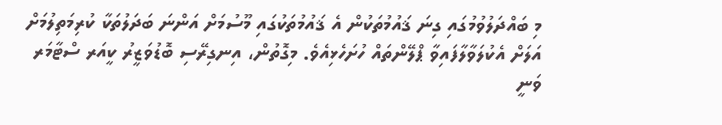މި ބައްދަލުވުމުގައި ގިނަ ޤައުމުތަކުން އެ ޤައުމުތަކުގައި މޫސުމަށް އަންނަ ބަދަލުތަކާ ކުރިމަތިލުމަށް އަލަށް އެކުލަވާލާފައިވާ ޕްލޭންތައް ހުށަހެޅިއެވެ. މިގޮތުން، އިނގިރޭސި ބޮޑުވަޒީރު ކީއަރ ސްޓާމަރ ވަނީ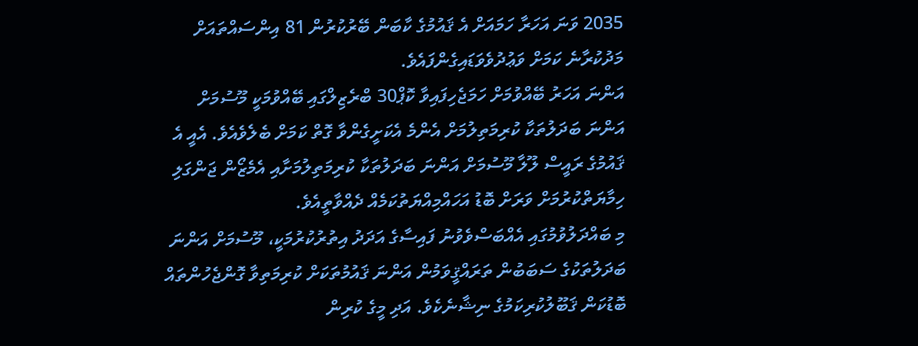2035 ވަނަ އަހަރާ ހަމައަށް އެ ޤައުމުގެ ކާބަން ބޭރުކުރުން 81 އިންސައްތައަށް މަދުކުރާނެ ކަމަށް ވަޢުދުވެވަޑައިގެންފައެވެ.
އަންނަ އަހަރު ބޭއްވުމަށް ހަމަޖެހިފައިވާ ކޮޕް30 ބްރެޒިލްގައި ބޭއްވުމަކީ މޫސުމަށް އަންނަ ބަދަލުތަކާ ކުރިމަތިލުމަށް އެންމެ އެކަށީގެންވާ ގޮތް ކަމަށް ބެލެވެއެވެ. އެއީ އެ ޤައުމުގެ ރައީސް ލޫލާ މޫސުމަށް އަންނަ ބަދަލުތަކާ ކުރިމަތިލުމަށާއި އެމެޒޯން ޖަންގަލި ހިމާޔަތްކުރުމަށް ވަރަށް ބޮޑު އަހައްމިއްޔަތުކަމެއް ދެއްވާތީއެވެ.
މި ބައްދަލުވުމުގައި އެއްބަސްވެވުނު ފައިސާގެ އަދަދު އިތުރުކުރުމަކީ، މޫސުމަށް އަންނަ ބަދަލުތަކުގެ ސަބަބުން ތަރައްޤީވަމުން އަންނަ ޤައުމުތަކަށް ކުރިމަތިވާ ގޮންޖެހުންތައް ބޮޑުކަން ޤަބޫލުކުރިކަމުގެ ނިޝާނެކެވެ. އަދި މީގެ ކުރިން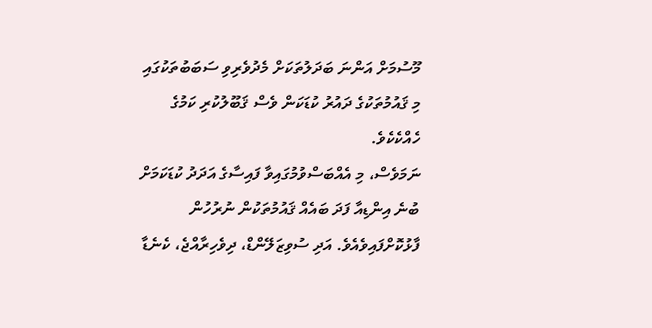މޫސުމަށް އަންނަ ބަދަލުތަކަށް މެދުވެރިވި ސަބަބުތަކުގައި މި ޤައުމުތަކުގެ ދައުރު ކުޑަކަން ވެސް ޤަބޫލުކުރި ކަމުގެ ހެއްކެކެވެ.
ނަމަވެސް، މި އެއްބަސްވުމުގައިވާ ފައިސާގެ އަދަދު ކުޑަކަމަށް ބުނެ އިންޑިއާ ފަދަ ބައެއް ޤައުމުތަކުން ނުރުހުން ފާޅުކޮށްފައިވެއެވެ. އަދި ސުވިޒަލޭންޑް، ދިވެހިރާއްޖެ، ކެނެޑާ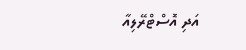އަދި އޮސްޓްރޭލިއާ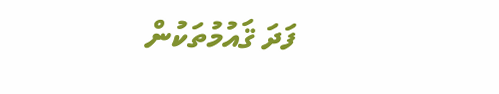ފަދަ ޤައުމުތަކުން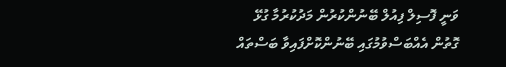ވަނީ ފޮސިލް ފިއުލް ބޭނުންކުރުން މަދުކުރުމާ ގުޅޭ ގޮތުން އެއްބަސްވުމުގައި ބޭނުންކޮށްފައިވާ ބަސްތައް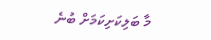މާ ބަލިކަށިކަމަށް ބުނެ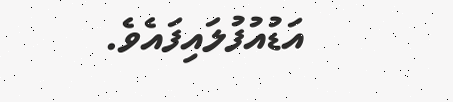އަޑުއުފުލައިފައެވެ.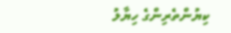ކިޔުންތެރިންގެ ހިޔާލު